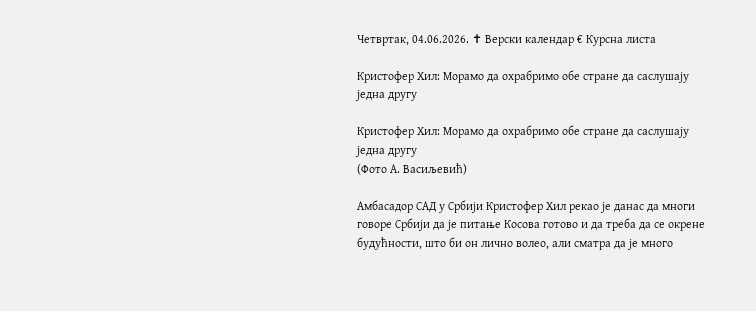Четвртак, 04.06.2026. ✝ Верски календар € Курсна листа

Кристофер Хил: Морамо да охрабримо обе стране да саслушају једна другу

Кристофер Хил: Морамо да охрабримо обе стране да саслушају једна другу
(Фото А. Васиљевић)

Амбасадор САД у Србији Кристофер Хил рекао је данас да многи говоре Србији да је питање Косова готово и да треба да се окрене будућности, што би он лично волео, али сматра да је много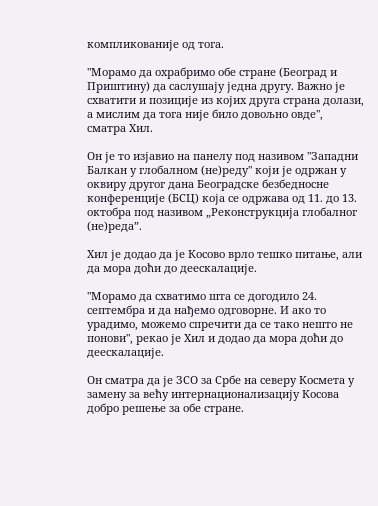компликованије од тога.

"Морамо да охрабримо обе стране (Београд и Приштину) да саслушају једна другу. Важно је схватити и позиције из којих друга страна долази, а мислим да тога није било довољно овде",  сматра Хил.

Он је то изјавио на панелу под називом "Западни Балкан у глобалном (не)реду" који је одржан у оквиру другог дана Београдске безбедносне конференције (БСЦ) која се одржава од 11. до 13. октобра под називом „Реконструкција глобалног (не)реда”.

Хил је додао да је Косово врло тешко питање, али да мора доћи до деескалације.

"Морамо да схватимо шта се догодило 24. септембра и да нађемо одговорне. И ако то урадимо, можемо спречити да се тако нешто не понови", рекао је Хил и додао да мора доћи до деескалације.

Он сматра да је ЗСО за Србе на северу Космета у замену за већу интернационализацију Косова добро решење за обе стране.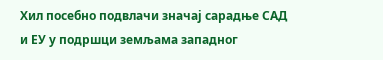Хил посебно подвлачи значај сарадње САД и ЕУ у подршци земљама западног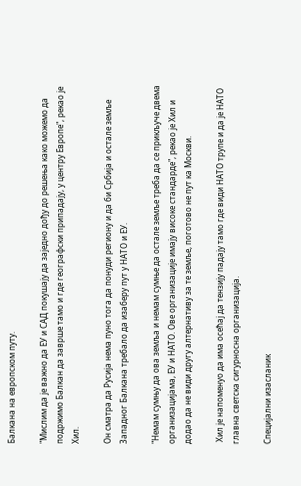Балкана на европском путу.

"Мислим да је важно да ЕУ и САД покушају да заједно дођу до решења како можемо да подржимо Балкан да заврше тамо и где географски припадају, у центру Европе", рекао је Хил.

Он сматра да Русија нема пуно тога да понуди региону и да би Србија и остале земље Западног Балкана требало да изаберу пут у НАТО и ЕУ.

"Немам сумњу да ова земља и немам сумње да остале земље треба да се прикључе двема организацијама, ЕУ и НАТО. Ове организације имају високе стандарде", рекао је Хил и додао да не види другу алтернативу за те земље, поготово не пут ка Москви.

 Хил је напоменуо да има осећај да тензију падају тамо где види НАТО трупе и да је НАТО главна светска сигурносна организација.

Специјални изасланик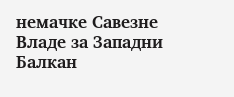немачке Савезне Владе за Западни Балкан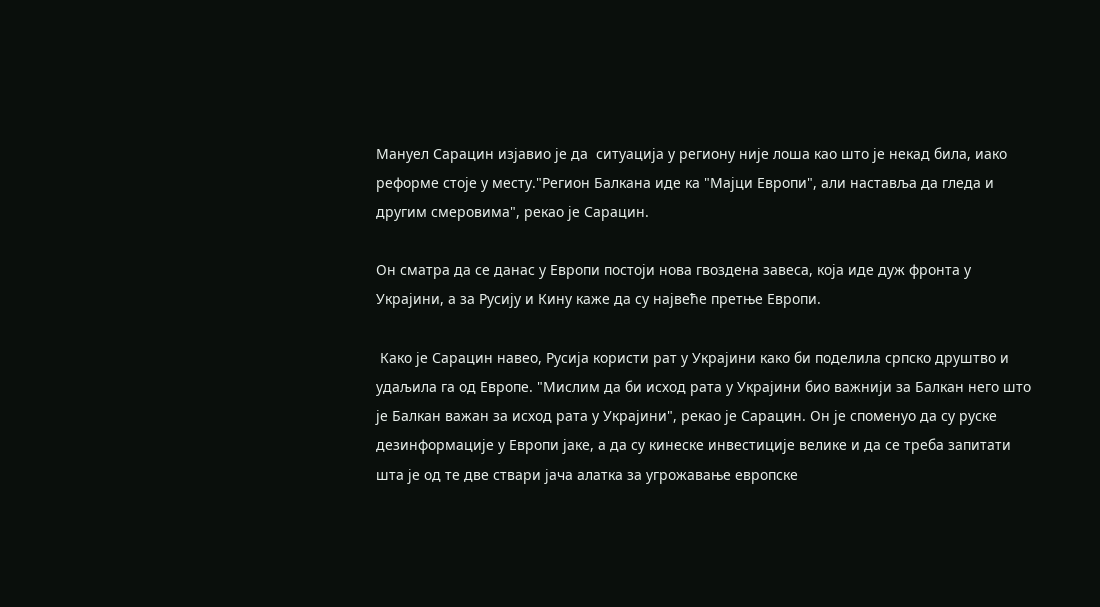Мануел Сарацин изјавио је да  ситуација у региону није лоша као што је некад била, иако реформе стоје у месту."Регион Балкана иде ка "Мајци Европи", али наставља да гледа и другим смеровима", рекао је Сарацин.

Он сматра да се данас у Европи постоји нова гвоздена завеса, која иде дуж фронта у Украјини, а за Русију и Кину каже да су највеће претње Европи.

 Како је Сарацин навео, Русија користи рат у Украјини како би поделила српско друштво и удаљила га од Европе. "Мислим да би исход рата у Украјини био важнији за Балкан него што је Балкан важан за исход рата у Украјини", рекао је Сарацин. Он је споменуо да су руске дезинформације у Европи јаке, а да су кинеске инвестиције велике и да се треба запитати шта је од те две ствари јача алатка за угрожавање европске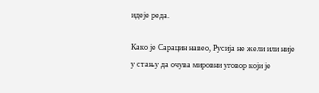идеје реда.

Како је Сарацин навео, Русија не жели или није у стању да очува мировни уговор који је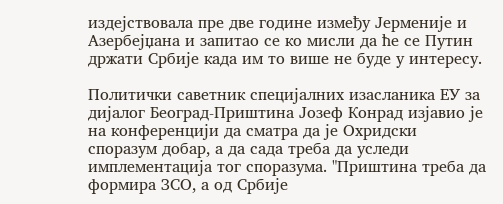издејствовала пре две године између Јерменије и Азербејџана и запитао се ко мисли да ће се Путин држати Србије када им то више не буде у интересу.

Политички саветник специјалних изасланика ЕУ за дијалог Београд-Приштина Јозеф Конрад изјавио је на конференцији да сматра да је Охридски споразум добар, а да сада треба да уследи имплементација тог споразума. "Приштина треба да формира ЗСО, а од Србије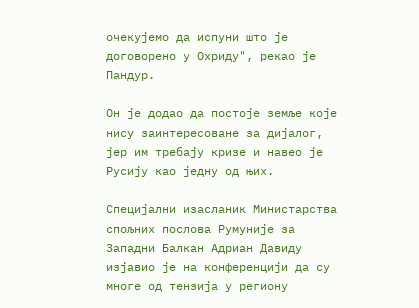очекујемо да испуни што је договорено у Охриду", рекао је Пандур.

Он је додао да постоје земље које нису заинтересоване за дијалог, јер им требају кризе и навео је Русију као једну од њих.

Специјални изасланик Министарства спољних послова Румуније за Западни Балкан Адриан Давиду изјавио је на конференцији да су многе од тензија у региону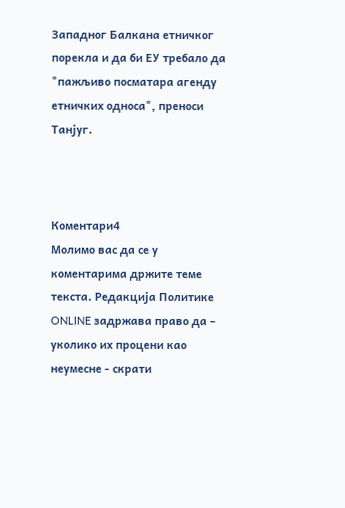Западног Балкана етничког порекла и да би ЕУ требало да "пажљиво посматара агенду етничких односа", преноси Танјуг.



Коментари4
Молимо вас да се у коментарима држите теме текста. Редакција Политике ONLINE задржава право да – уколико их процени као неумесне - скрати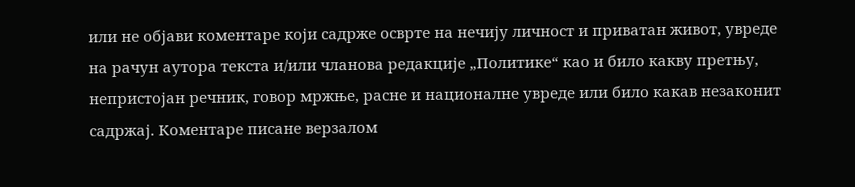или не објави коментаре који садрже осврте на нечију личност и приватан живот, увреде на рачун аутора текста и/или чланова редакције „Политике“ као и било какву претњу, непристојан речник, говор мржње, расне и националне увреде или било какав незаконит садржај. Коментаре писане верзалом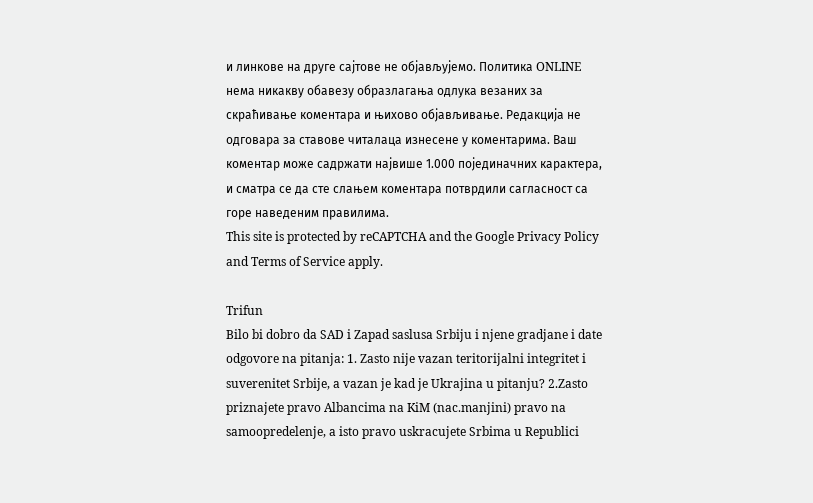и линкове на друге сајтове не објављујемо. Политика ONLINE нема никакву обавезу образлагања одлука везаних за скраћивање коментара и њихово објављивање. Редакција не одговара за ставове читалаца изнесене у коментарима. Ваш коментар може садржати највише 1.000 појединачних карактера, и сматра се да сте слањем коментара потврдили сагласност са горе наведеним правилима.
This site is protected by reCAPTCHA and the Google Privacy Policy and Terms of Service apply.

Trifun
Bilo bi dobro da SAD i Zapad saslusa Srbiju i njene gradjane i date odgovore na pitanja: 1. Zasto nije vazan teritorijalni integritet i suverenitet Srbije, a vazan je kad je Ukrajina u pitanju? 2.Zasto priznajete pravo Albancima na KiM (nac.manjini) pravo na samoopredelenje, a isto pravo uskracujete Srbima u Republici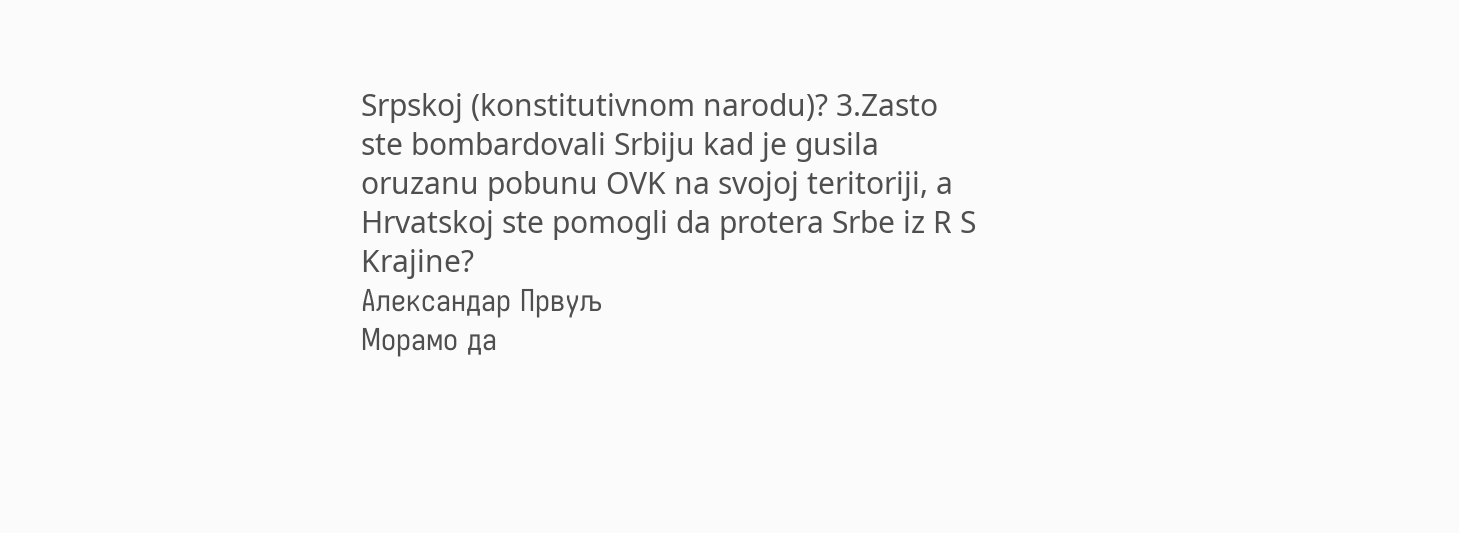Srpskoj (konstitutivnom narodu)? 3.Zasto ste bombardovali Srbiju kad je gusila oruzanu pobunu OVK na svojoj teritoriji, a Hrvatskoj ste pomogli da protera Srbe iz R S Krajine?
Александар Првуљ
Морамо да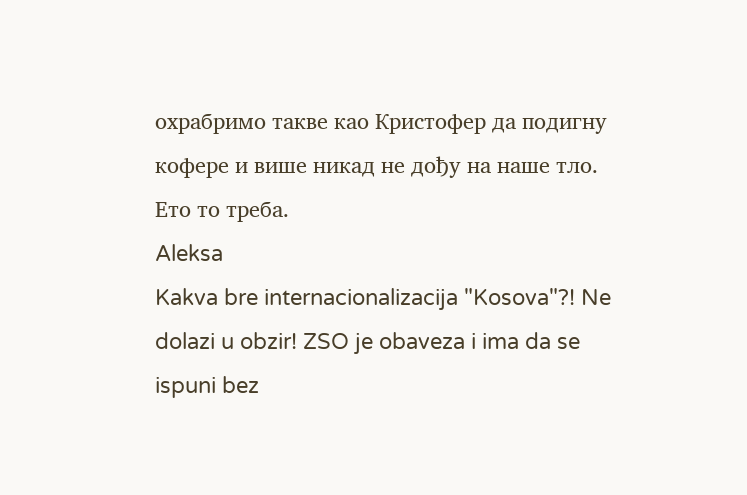охрабримо такве као Кристофер да подигну кофере и више никад не дођу на наше тло. Ето то треба.
Aleksa
Kakva bre internacionalizacija "Kosova"?! Ne dolazi u obzir! ZSO je obaveza i ima da se ispuni bez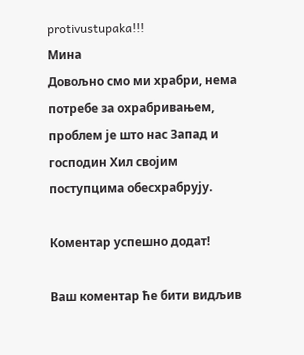protivustupaka!!!
Мина
Довољно смо ми храбри, нема потребе за охрабривањем, проблем је што нас Запад и господин Хил својим поступцима обесхрабрују.

Комeнтар успeшно додат!

Ваш комeнтар ћe бити видљив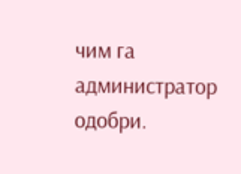чим га администратор одобри.